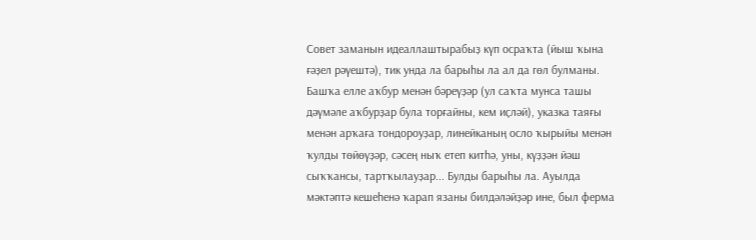Совет заманын идеаллаштырабыҙ күп осраҡта (йыш ҡына ғәҙел рәүештә), тик унда ла барыһы ла ал да гөл булманы. Башҡа елле аҡбур менән бәреүҙәр (ул саҡта мунса ташы дәүмәле аҡбурҙар була торғайны, кем иҫләй), указка таяғы менән арҡаға тондороуҙар, линейканың осло ҡырыйы менән ҡулды төйөүҙәр, сәсең ныҡ етеп китһә, уны, күҙҙән йәш сыҡҡансы, тартҡылауҙар... Булды барыһы ла. Ауылда мәктәптә кешеһенә ҡарап язаны билдәләйҙәр ине, был ферма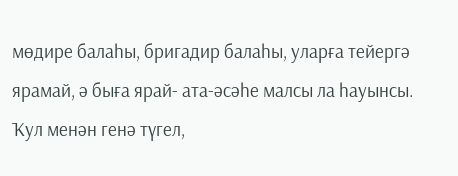мөдире балаһы, бригадир балаһы, уларға тейергә ярамай, ә быға ярай- ата-әсәһе малсы ла һауынсы. Ҡул менән генә түгел,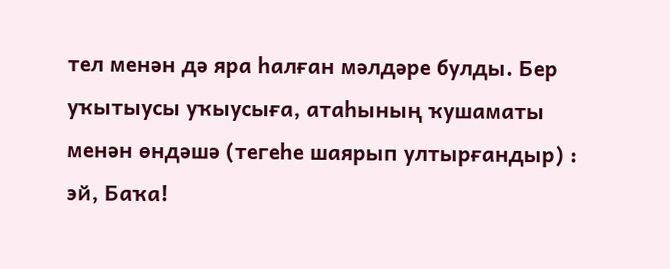тел менән дә яра һалған мәлдәре булды. Бер уҡытыусы уҡыусыға, атаһының ҡушаматы менән өндәшә (тегеһе шаярып ултырғандыр) : эй, Баҡа!